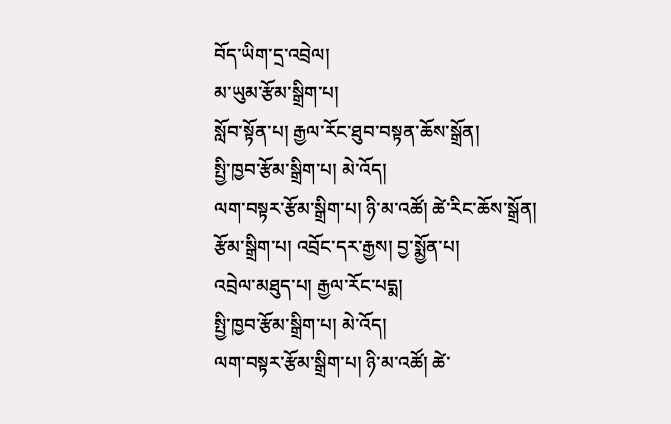བོད་ཡིག་དྲ་འབྲེལ།
མ་ཡུམ་རྩོམ་སྒྲིག་པ།
སློབ་སྟོན་པ། རྒྱལ་རོང་ཐུབ་བསྟན་ཆོས་སྒྲོན།
སྤྱི་ཁྱབ་རྩོམ་སྒྲིག་པ། མེ་འོད།
ལག་བསྟར་རྩོམ་སྒྲིག་པ། ཉི་མ་འཚོ། ཚེ་རིང་ཆོས་སྒྲོན།
རྩོམ་སྒྲིག་པ། འབྲོང་དར་རྒྱས། བྱ་སྨྱོན་པ།
འབྲེལ་མཐུད་པ། རྒྱལ་རོང་པདྨ།
སྤྱི་ཁྱབ་རྩོམ་སྒྲིག་པ། མེ་འོད།
ལག་བསྟར་རྩོམ་སྒྲིག་པ། ཉི་མ་འཚོ། ཚེ་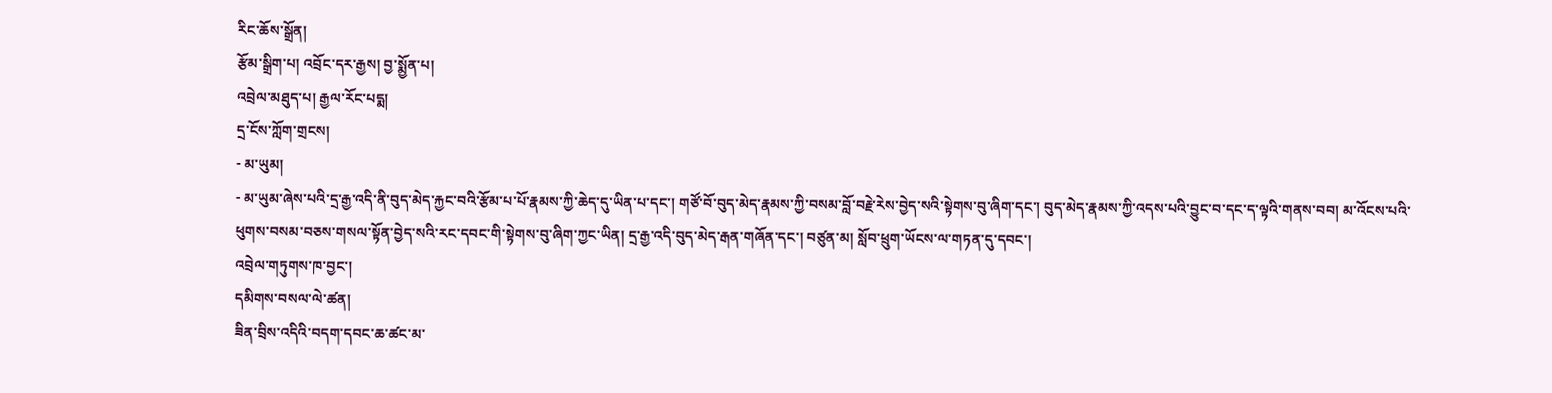རིང་ཆོས་སྒྲོན།
རྩོམ་སྒྲིག་པ། འབྲོང་དར་རྒྱས། བྱ་སྨྱོན་པ།
འབྲེལ་མཐུད་པ། རྒྱལ་རོང་པདྨ།
དྲ་ངོས་ཀློག་གྲངས།
- མ་ཡུམ།
- མ་ཡུམ་ཞེས་པའི་དྲ་རྒྱ་འདི་ནི་བུད་མེད་རྐྱང་བའི་རྩོམ་པ་པོ་རྣམས་ཀྱི་ཆེད་དུ་ཡིན་པ་དང་། གཙོ་བོ་བུད་མེད་རྣམས་ཀྱི་བསམ་བློ་བརྗེ་རེས་བྱེད་སའི་སྟེགས་བུ་ཞིག་དང་། བུད་མེད་རྣམས་ཀྱི་འདས་པའི་བྱུང་བ་དང་ད་ལྟའི་གནས་བབ། མ་འོངས་པའི་ཕུགས་བསམ་བཅས་གསལ་སྟོན་བྱེད་སའི་རང་དབང་གི་སྟེགས་བུ་ཞིག་ཀྱང་ཡིན། དྲ་རྒྱ་འདི་བུད་མེད་རྒན་གཞོན་དང་། བཙུན་མ། སློབ་ཕྲུག་ཡོངས་ལ་གཏན་དུ་དབང་།
འབྲེལ་གཏུགས་ཁ་བྱང་།
དམིགས་བསལ་ལེ་ཚན།
ཟིན་བྲིས་འདིའི་བདག་དབང་ཆ་ཚང་མ་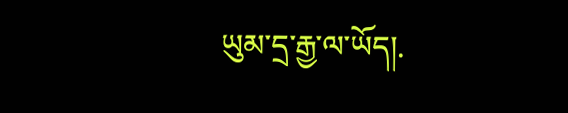ཡུམ་དྲ་རྒྱ་ལ་ཡོད།.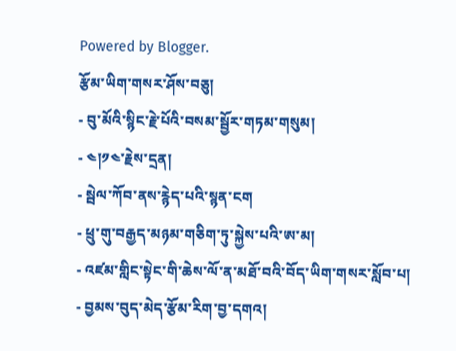Powered by Blogger.
རྩོམ་ཡིག་གསར་ཤོས་བཅུ།
- བུ་མོའི་སྙིང་རྗེ་པོའི་བསམ་སྦྱོར་གཏམ་གསུམ།
- ༤།༡༤་རྗེས་དྲན།
- སྦེལ་ཀོབ་ནས་རྙེད་པའི་སྙན་ངག
- ཕྲུ་གུ་བརྒྱད་མཉམ་གཅིག་ཏུ་སྐྱེས་པའི་ཨ་མ།
- འཛམ་གླིང་སྟེང་གི་ཆེས་ལོ་ན་མཐོ་བའི་བོད་ཡིག་གསར་སློབ་པ།
- བྱམས་བུད་མེད་རྩོམ་རིག་བྱ་དགའ།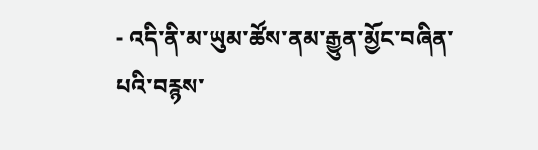- འདི་ནི་མ་ཡུམ་ཚོས་ནམ་རྒྱུན་མྱོང་བཞིན་པའི་བརྙས་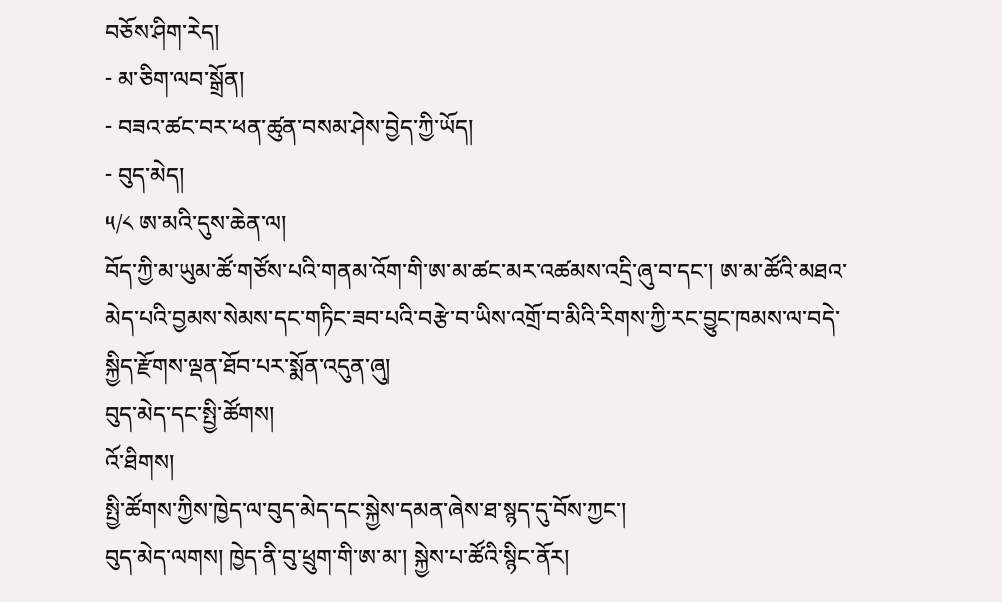བཅོས་ཤིག་རེད།
- མ་ཅིག་ལབ་སྒྲོན།
- བཟའ་ཚང་བར་ཕན་ཚུན་བསམ་ཤེས་བྱེད་ཀྱི་ཡོད།
- བུད་མེད།
༥/༨ ཨ་མའི་དུས་ཆེན་ལ།
བོད་ཀྱི་མ་ཡུམ་ཚོ་གཙོས་པའི་གནམ་འོག་གི་ཨ་མ་ཚང་མར་འཚམས་འདྲི་ཞུ་བ་དང་། ཨ་མ་ཚོའི་མཐའ་མེད་པའི་བྱམས་སེམས་དང་གཏིང་ཟབ་པའི་བརྩེ་བ་ཡིས་འགྲོ་བ་མིའི་རིགས་ཀྱི་རང་བྱུང་ཁམས་ལ་བདེ་སྐྱིད་རྫོགས་ལྡན་ཐོབ་པར་སྨོན་འདུན་ཞུ།
བུད་མེད་དང་སྤྱི་ཚོགས།
འོ་ཐིགས།
སྤྱི་ཚོགས་ཀྱིས་ཁྱེད་ལ་བུད་མེད་དང་སྐྱེས་དམན་ཞེས་ཐ་སྙད་དུ་བོས་ཀྱང་།
བུད་མེད་ལགས། ཁྱེད་ནི་བུ་ཕྲུག་གི་ཨ་མ་། སྐྱེས་པ་ཚོའི་སྙིང་ནོར།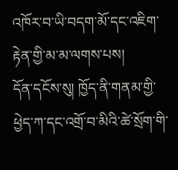འཁོར་བ་ཡི་བདག་མོ་དང་འཇིག་རྟེན་གྱི་མ་མ་ལགས་པས།
དོན་དངོས་སུ། ཁྱོད་ནི་གནམ་གྱི་ཕྱེད་ཀ་དང་འགྲོ་བ་མིའི་ཚེ་སྲོག་གི་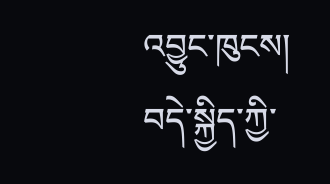འབྱུང་ཁུངས།
བདེ་སྐྱིད་ཀྱི་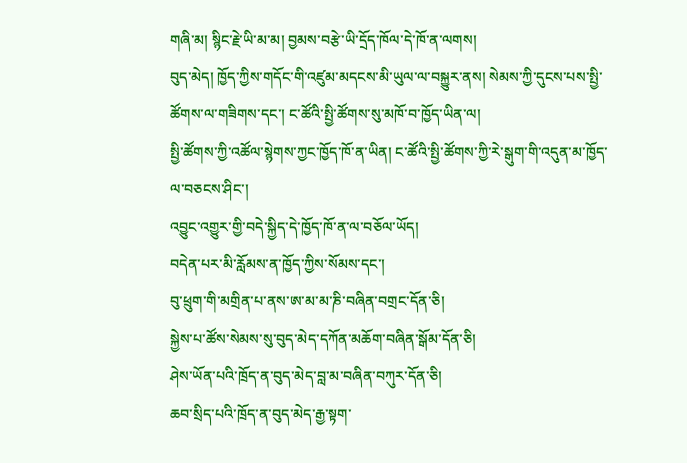གཞི་མ། སྙིང་རྗེ་ཡི་མ་མ། བྱམས་བརྩེ་ཡི་དྲོད་ཁོལ་དེ་ཁོ་ན་ལགས།
བུད་མེད། ཁྱོད་ཀྱིས་གདོང་གི་འཛུམ་མདངས་མི་ཡུལ་ལ་བསྐྱུར་ནས། སེམས་ཀྱི་དུངས་པས་སྤྱི་ཚོགས་ལ་གཟིགས་དང་། ང་ཚོའི་སྤྱི་ཚོགས་སུ་མཁོ་བ་ཁྱོད་ཡིན་ལ།
སྤྱི་ཚོགས་ཀྱི་འཚོལ་སྙེགས་ཀྱང་ཁྱོད་ཁོ་ན་ཡིན། ང་ཚོའི་སྤྱི་ཚོགས་ཀྱི་རེ་སྒུག་གི་འདུན་མ་ཁྱོད་ལ་བཅངས་ཤིང་།
འབྱུང་འགྱུར་གྱི་བདེ་སྐྱིད་དེ་ཁྱོད་ཁོ་ན་ལ་བཅོལ་ཡོད།
བདེན་པར་མི་རློམས་ན་ཁྱོད་ཀྱིས་སོམས་དང་།
བུ་ཕྲུག་གི་མགྲིན་པ་ནས་ཨ་མ་མ་ཎི་བཞིན་བགྲང་དོན་ཅི།
སྐྱེས་པ་ཚོས་སེམས་སུ་བུད་མེད་དཀོན་མཆོག་བཞིན་སྒོམ་དོན་ཅི།
ཤེས་ཡོན་པའི་ཁྲོད་ན་བུད་མེད་བླ་མ་བཞིན་བཀུར་དོན་ཅི།
ཆབ་སྲིད་པའི་ཁྲོད་ན་བུད་མེད་རྒྱ་སྟག་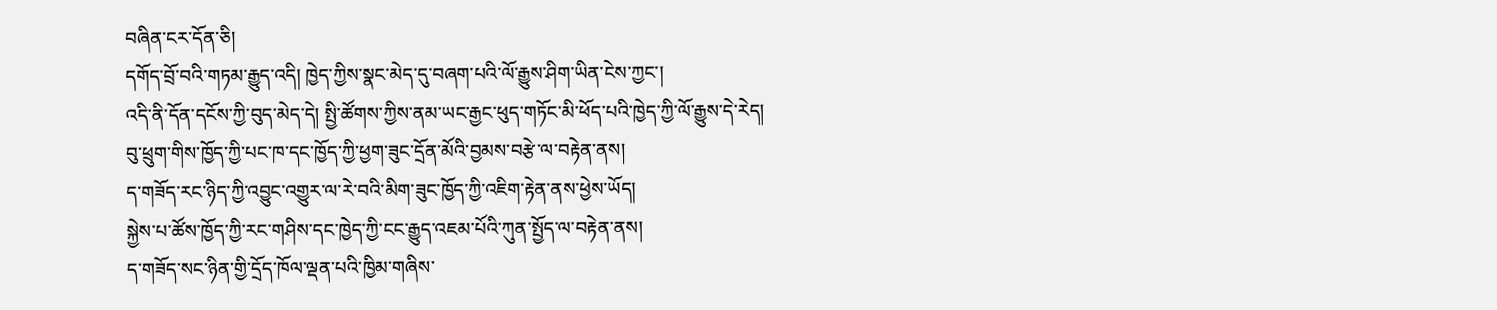བཞིན་ངར་དོན་ཅི།
དགོད་བྲོ་བའི་གཏམ་རྒྱུད་འདི། ཁྱེད་ཀྱིས་སྣང་མེད་དུ་བཞག་པའི་ལོ་རྒྱུས་ཤིག་ཡིན་ངེས་ཀྱང་།
འདི་ནི་དོན་དངོས་ཀྱི་བུད་མེད་དེ། སྤྱི་ཚོགས་ཀྱིས་ནམ་ཡང་རྒྱང་ཕུད་གཏོང་མི་ཕོད་པའི་ཁྱེད་ཀྱི་ལོ་རྒྱུས་དེ་རེད།
བུ་ཕྲུག་གིས་ཁྱོད་ཀྱི་པང་ཁ་དང་ཁྱོད་ཀྱི་ཕྱག་ཟུང་དྲོན་མོའི་བྱམས་བརྩེ་ལ་བརྟེན་ནས།
ད་གཟོད་རང་ཉིད་ཀྱི་འབྱུང་འགྱུར་ལ་རེ་བའི་མིག་ཟུང་ཁྱོད་ཀྱི་འཇིག་རྟེན་ནས་ཕྱེས་ཡོད།
སྐྱེས་པ་ཚོས་ཁྱོད་ཀྱི་རང་གཤིས་དང་ཁྱེད་ཀྱི་ངང་རྒྱུད་འཇམ་པོའི་ཀུན་སྤྱོད་ལ་བརྟེན་ནས།
ད་གཟོད་སང་ཉིན་གྱི་དྲོད་ཁོལ་ལྡན་པའི་ཁྱིམ་གཞིས་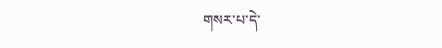གསར་པ་དེ་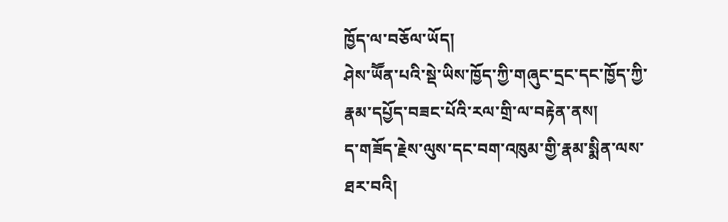ཁྱོད་ལ་བཅོལ་ཡོད།
ཤེས་ཡཽན་པའི་སྡེ་ཡིས་ཁྱོད་ཀྱི་གཞུང་དྲང་དང་ཁྱོད་ཀྱི་རྣམ་དཔྱོད་བཟང་པོའི་རལ་གྲི་ལ་བརྟེན་ནས།
ད་གཟོད་རྗེས་ལུས་དང་བག་འཁུམ་གྱི་རྣམ་སྨིན་ལས་ཐར་བའི།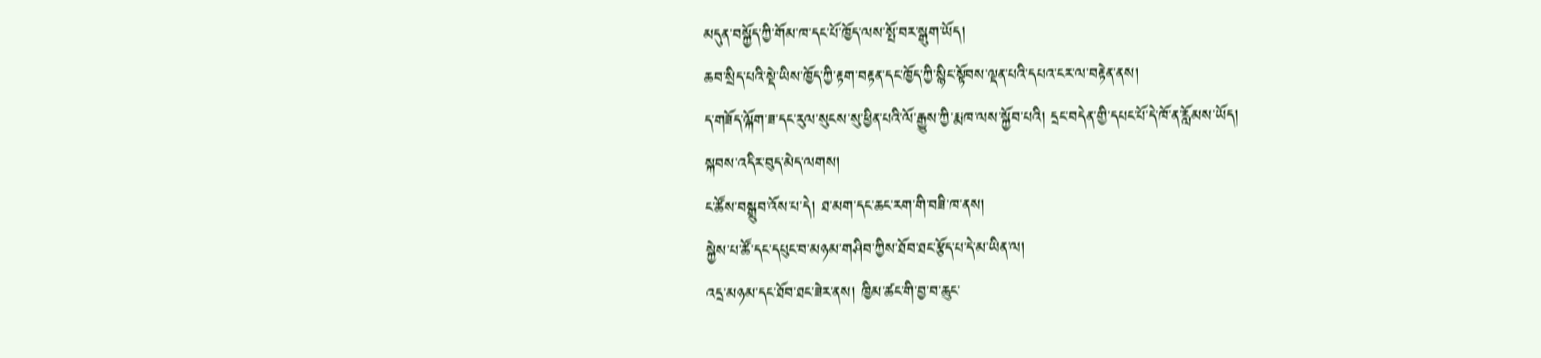མདུན་བསྐྱོད་ཀྱི་གོམ་ཁ་དང་པོ་ཁྱོད་ལས་སྤོ་བར་སྒུག་ཡོད།
ཆབ་སྲིད་པའི་སྡེ་ཡིས་ཁྱོད་ཀྱི་རྟག་བརྟན་དང་ཁྱོད་ཀྱི་སྙིང་སྟོབས་ལྡན་པའི་དཔའ་ངར་ལ་བརྟེན་ནས།
ད་གཟོད་ལྐོག་ཟ་དང་རུལ་སུངས་སུ་ཕྱིན་པའི་ལོ་རྒྱུས་ཀྱི་རྨ་ཁ་ལས་སྐྱོབ་པའི། དྲང་བདེན་གྱི་དཔང་པོ་དེ་ཁོ་ན་རློམས་ཡོད།
སྐབས་འདིར་བུད་མེད་ལགས།
ང་ཚོས་བསྒྲུབ་འོས་པ་དེ། ཐ་མག་དང་ཆང་རག་གི་བཟི་ཁ་ནས།
སྐྱེས་པ་ཚོ་དང་དཔུང་བ་མཉམ་གཤིབ་ཀྱིས་ཐོབ་ཐང་རྩོད་པ་དེ་མ་ཡིན་ལ།
འདྲ་མཉམ་དང་ཐོབ་ཐང་ཟེར་ནས། ཁྱིམ་ཚང་གི་བྱ་བ་ཆུང་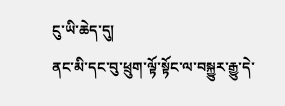ངུ་ཡི་ཆེད་དུ།
ནང་མི་དང་བུ་ཕྲུག་ལྟོ་སྟོང་ལ་བསྐྱུར་རྒྱུ་དེ་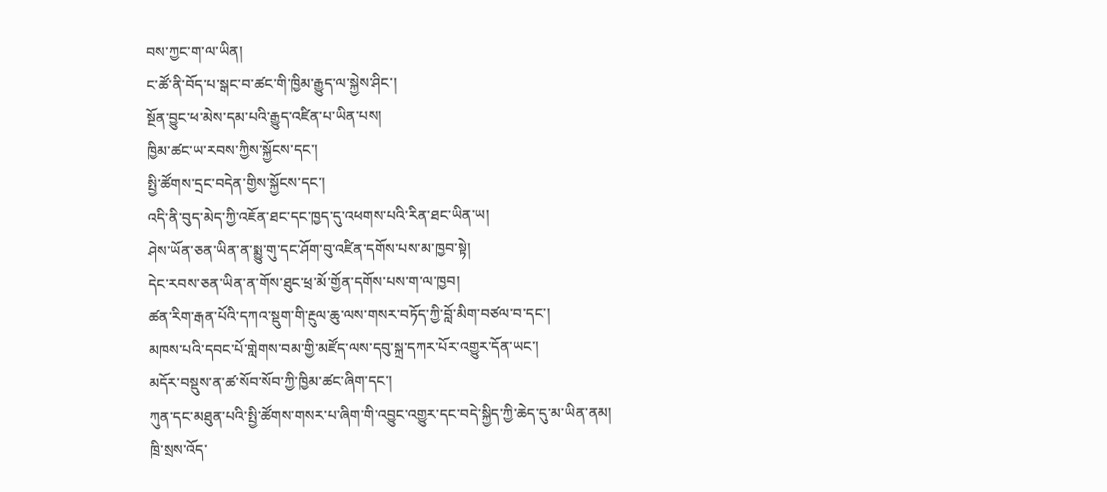བས་ཀྱང་ག་ལ་ཡིན།
ང་ཚོ་ནི་བོད་པ་སྒང་བ་ཚང་གི་ཁྱིམ་རྒྱུད་ལ་སྐྱེས་ཤིང་།
སྔོན་བྱུང་ཕ་མེས་དམ་པའི་རྒྱུད་འཛིན་པ་ཡིན་པས།
ཁྱིམ་ཚང་ཡ་རབས་ཀྱིས་སྐྱོངས་དང་།
སྤྱི་ཚོགས་དྲང་བདེན་གྱིས་སྐྱོངས་དང་།
འདི་ནི་བུད་མེད་ཀྱི་འཇོན་ཐང་དང་ཁྱད་དུ་འཕགས་པའི་རིན་ཐང་ཡིན་ཡ།
ཤེས་ཡོན་ཅན་ཡིན་ན་སྨྱུ་གུ་དང་ཤོག་བུ་འཛིན་དགོས་པས་མ་ཁྱབ་སྟེ།
དེང་རབས་ཅན་ཡིན་ན་གོས་ཐུང་ཕྲ་མོ་གྱོན་དགོས་པས་ག་ལ་ཁྱབ།
ཚན་རིག་རྒན་པོའི་དཀའ་སྡུག་གི་རྔུལ་ཆུ་ལས་གསར་བཏོད་ཀྱི་བློ་མིག་བཙལ་བ་དང་།
མཁས་པའི་དབང་པོ་གླེགས་བམ་གྱི་མཛོད་ལས་དབུ་སྐྲ་དཀར་པོར་འགྱུར་དོན་ཡང་།
མདོར་བསྡུས་ན་ཚ་སོབ་སོབ་ཀྱི་ཁྱིམ་ཚང་ཞིག་དང་།
ཀུན་དང་མཐུན་པའི་སྤྱི་ཚོགས་གསར་པ་ཞིག་གི་འབྱུང་འགྱུར་དང་བདེ་སྐྱིད་ཀྱི་ཆེད་དུ་མ་ཡིན་ནམ།
ཁྲི་སྲས་འོད་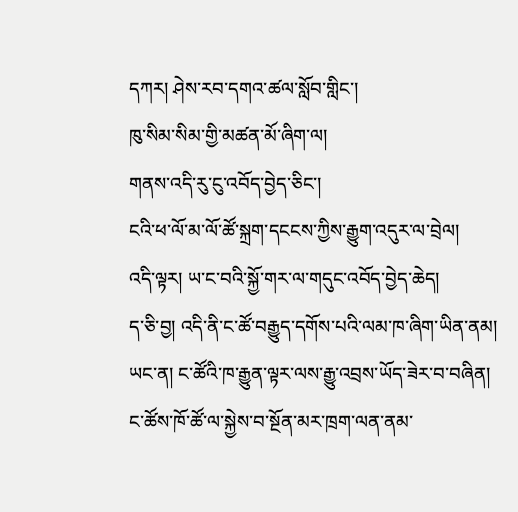དཀར། ཤེས་རབ་དགའ་ཚལ་སློབ་གླིང་།
ཁུ་སིམ་སིམ་གྱི་མཚན་མོ་ཞིག་ལ།
གནས་འདི་རུ་ངུ་འབོད་བྱེད་ཅིང་།
ངའི་ཕ་ལོ་མ་ལོ་ཚོ་སྐྲག་དངངས་ཀྱིས་རྒྱུག་འདུར་ལ་བྲེལ།
འདི་ལྟར། ཡ་ང་བའི་སྐྱོ་གར་ལ་གདུང་འབོད་བྱེད་ཆེད།
ད་ཅི་བྱ། འདི་ནི་ང་ཚོ་བརྒྱུད་དགོས་པའི་ལམ་ཁ་ཞིག་ཡིན་ནམ།
ཡང་ན། ང་ཚོའི་ཁ་རྒྱུན་ལྟར་ལས་རྒྱུ་འབྲས་ཡོད་ཟེར་བ་བཞིན།
ང་ཚོས་ཁོ་ཚོ་ལ་སྐྱེས་བ་སྔོན་མར་ཁྲག་ལན་ནམ་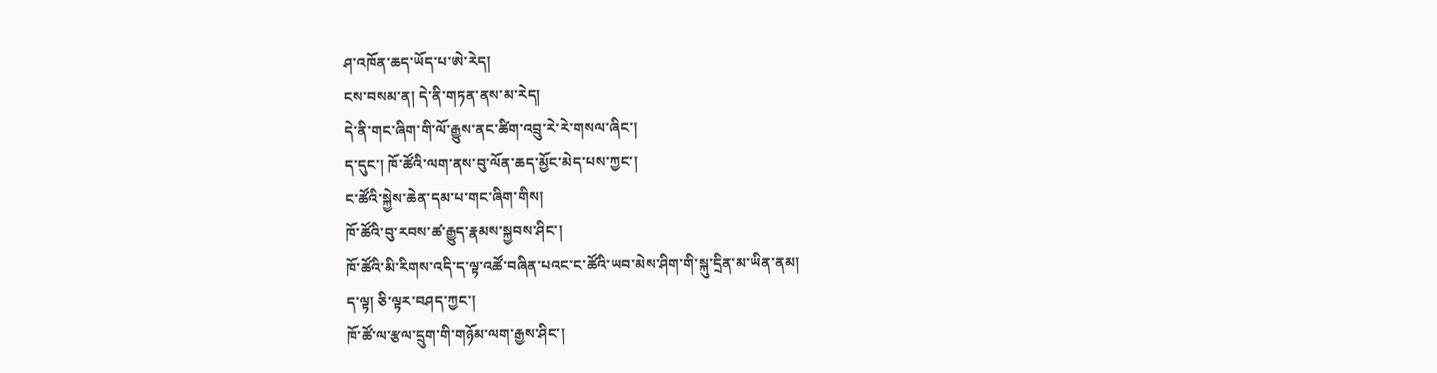ཤ་འཁོན་ཆད་ཡོད་པ་ཨེ་རེད།
ངས་བསམ་ན། དེ་ནི་གཏན་ནས་མ་རེད།
དེ་ནི་གང་ཞིག་གི་ལོ་རྒྱུས་ནང་ཚིག་འབྲུ་རེ་རེ་གསལ་ཞིང་།
ད་དུང་། ཁོ་ཚོའི་ལག་ནས་བུ་ལོན་ཆད་མྱོང་མེད་པས་ཀྱང་།
ང་ཚོའི་སྐྱེས་ཆེན་དམ་པ་གང་ཞིག་གིས།
ཁོ་ཚོའི་བུ་རབས་ཚ་རྒྱུད་རྣམས་སྐྱབས་ཤིང་།
ཁོ་ཚོའི་མི་རིགས་འདི་ད་ལྟ་འཚོ་བཞིན་པའང་ང་ཚོའི་ཡབ་མེས་ཤིག་གི་སྐུ་དྲིན་མ་ཡིན་ནམ།
ད་ལྟ། ཅི་ལྟར་བཤད་ཀྱང་།
ཁོ་ཚོ་ལ་རྩལ་དྲུག་གི་གཉོམ་ལག་རྒྱས་ཤིང་།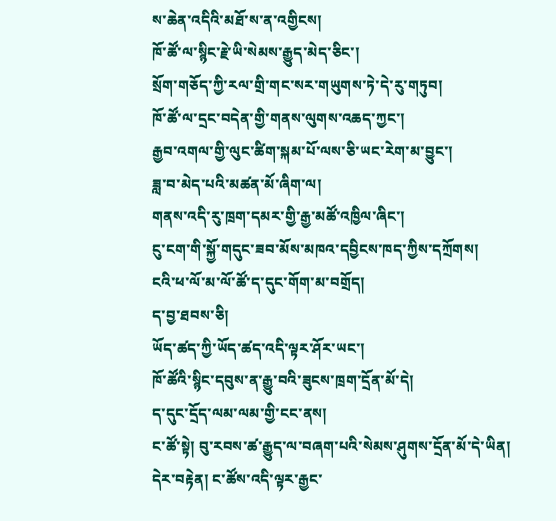ས་ཆེན་འདིའི་མཐོ་ས་ན་འགྱིངས།
ཁོ་ཚོ་ལ་སྙིང་རྗེ་ཡི་སེམས་རྒྱུད་མེད་ཅིང་།
སྲོག་གཅོད་ཀྱི་རལ་གྲི་གང་སར་གཡུགས་ཏེ་དེ་རུ་གཏུབ།
ཁོ་ཚོ་ལ་དྲང་བདེན་གྱི་གནས་ལུགས་འཆད་ཀྱང་།
རྒྱབ་འགལ་གྱི་ལུང་ཚིག་སྐམ་པོ་ལས་ཅི་ཡང་རེག་མ་བྱུང་།
ཟླ་བ་མེད་པའི་མཚན་མོ་ཞིག་ལ།
གནས་འདི་རུ་ཁྲག་དམར་གྱི་རྒྱ་མཚོ་འཁྱིལ་ཞིང་།
ངུ་ངག་གི་སྐྱོ་གདུང་ཟབ་མོས་མཁའ་དབྱིངས་ཁད་ཀྱིས་དཀྲོགས།
ངའི་ཕ་ལོ་མ་ལོ་ཚོ་ད་དུང་གོག་མ་བགྲོད།
ད་བྱ་ཐབས་ཅི།
ཡོད་ཚད་ཀྱི་ཡོད་ཚད་འདི་ལྟར་ཤོར་ཡང་།
ཁོ་ཚོའི་སྙིང་དབུས་ན་རྒྱུ་བའི་ཟུངས་ཁྲག་དྲོན་མོ་དེ།
ད་དུང་དྲོད་ལམ་ལམ་གྱི་ངང་ནས།
ང་ཚོ་སྟེ། བུ་རབས་ཚ་རྒྱུད་ལ་བཞག་པའི་སེམས་ཤུགས་དྲོན་མོ་དེ་ཡིན།
དེར་བརྟེན། ང་ཚོས་འདི་ལྟར་རྒྱང་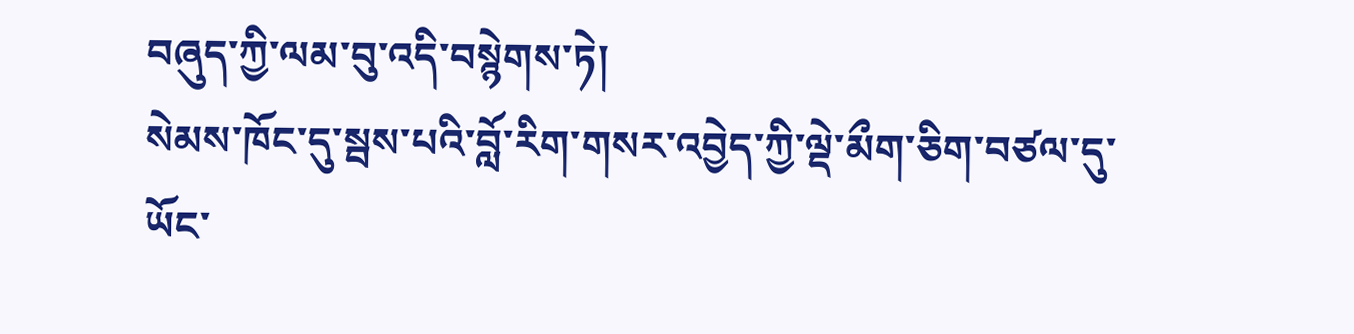བཞུད་ཀྱི་ལམ་བུ་འདི་བསྙེགས་ཏེ།
སེམས་ཁོང་དུ་སྦས་པའི་བློ་རིག་གསར་འབྱེད་ཀྱི་ལྡེ་མྀག་ཅིག་བཙལ་དུ་ཡོང་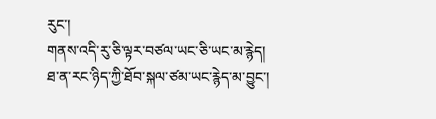རུང་།
གནས་འདི་རུ་ཅི་ལྟར་བཙལ་ཡང་ཅི་ཡང་མ་རྙེད།
ཐ་ན་རང་ཉིད་ཀྱི་ཐོབ་སྐལ་ཙམ་ཡང་རྙེད་མ་བྱུང་།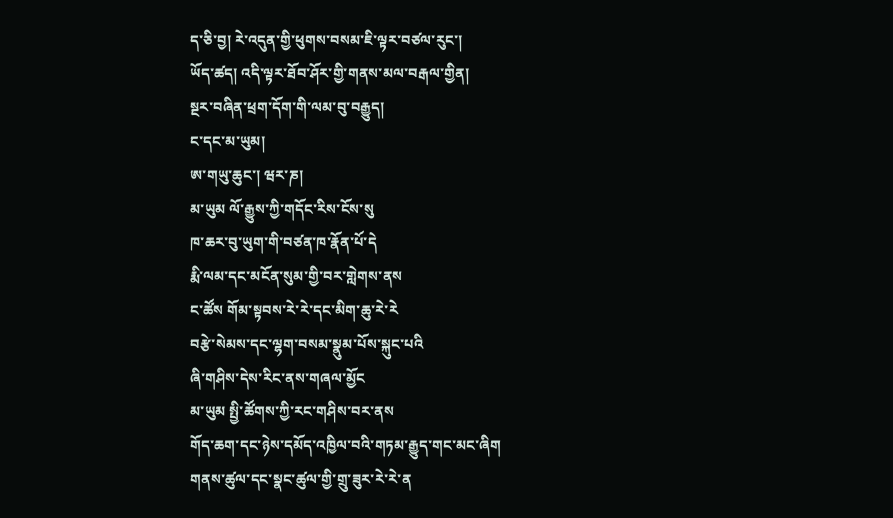ད་ཅི་བྱ། རེ་འདུན་གྱི་ཕུགས་བསམ་ཇི་ལྟར་བཙལ་རུང་།
ཡོད་ཚད། འདི་ལྟར་ཐོབ་ཤོར་གྱི་གནས་མལ་བརྒལ་གྱིན།
སྔར་བཞིན་ཕྲག་དོག་གི་ལམ་བུ་བརྒྱུད།
ང་དང་མ་ཡུམ།
ཨ་གཡུ་ཆུང་། ཝར་ཎ།
མ་ཡུམ ལོ་རྒྱུས་ཀྱི་གདོང་རིས་ངོས་སུ
ཁ་ཆར་བུ་ཡུག་གི་བཙན་ཁ་རྣོན་པོ་དེ
རྨི་ལམ་དང་མངོན་སུམ་གྱི་བར་གླེགས་ནས
ང་ཚོས གོམ་སྟབས་རེ་རེ་དང་མིག་ཆུ་རེ་རེ
བརྩེ་སེམས་དང་ལྷག་བསམ་སྣུམ་པོས་སྐུང་པའི
ཞི་གཤིས་དེས་རིང་ནས་གཞལ་མྱོང
མ་ཡུམ སྤྱི་ཚོགས་ཀྱི་རང་གཤིས་བར་ནས
གོད་ཆག་དང་ཉེས་དམོད་འཁྱིལ་བའི་གཏམ་རྒྱུད་གང་མང་ཞིག
གནས་ཚུལ་དང་སྣང་ཚུལ་གྱི་གྲུ་ཟུར་རེ་རེ་ན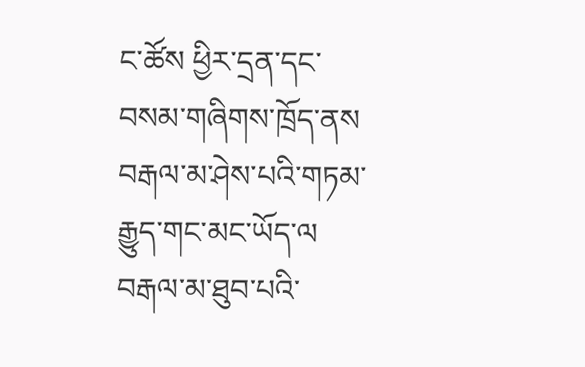ང་ཚོས ཕྱིར་དྲན་དང་བསམ་གཞིགས་ཁྲོད་ནས
བརྒལ་མ་ཤེས་པའི་གཏམ་རྒྱུད་གང་མང་ཡོད་ལ
བརྒལ་མ་ཐུབ་པའི་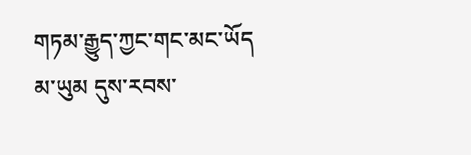གཏམ་རྒྱུད་ཀྱང་གང་མང་ཡོད
མ་ཡུམ དུས་རབས་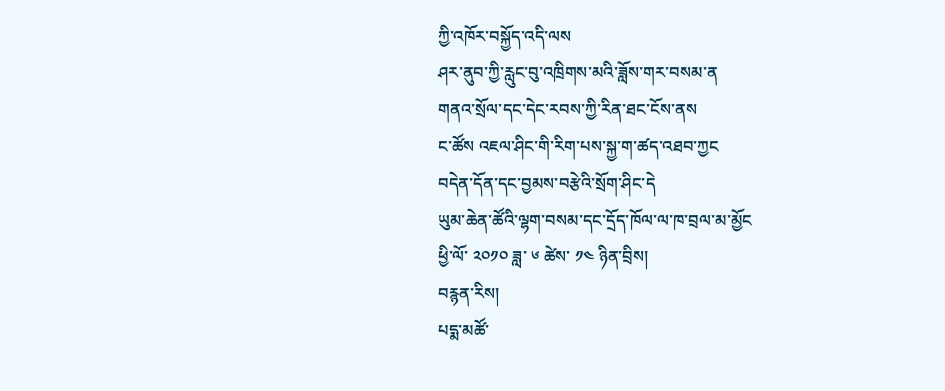ཀྱི་འཁོར་བསྐྱོད་འདི་ལས
ཤར་ནུབ་ཀྱི་རླུང་བུ་འཁྲིགས་མའི་ཟློས་གར་བསམ་ན
གནའ་སྲོལ་དང་དེང་རབས་ཀྱི་རིན་ཐང་ངོས་ནས
ང་ཚོས འཇལ་ཤིང་གི་རིག་པས་སྐྱ་ག་ཚད་འཐབ་ཀྱང
བདེན་དོན་དང་བྱམས་བརྩེའི་སྲོག་ཤིང་དེ
ཡུམ་ཆེན་ཚོའི་ལྷག་བསམ་དང་དྲོད་ཁོལ་ལ་ཁ་བྲལ་མ་མྱོང
ཕྱི་ལོ་ ༢༠༡༠ ཟླ་ ༦ ཚེས་ ༡༤ ཉིན་བྲིས།
བརྙན་རིས།
པདྨ་མཚོ་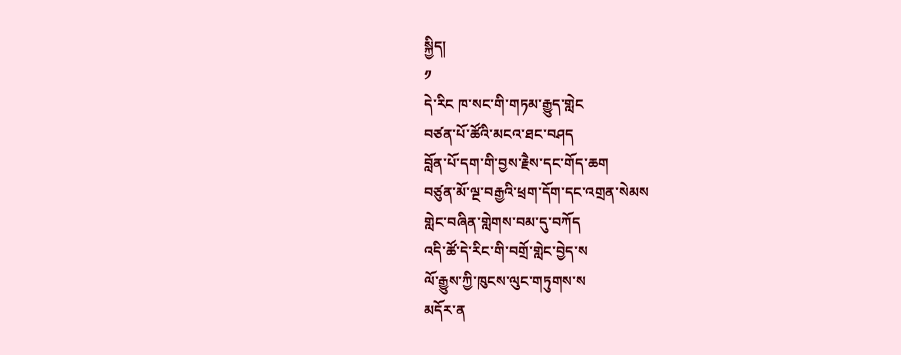སྐྱིད།
༡
དེ་རིང ཁ་སང་གི་གཏམ་རྒྱུད་གླེང
བཙན་པོ་ཚོའི་མངའ་ཐང་བཤད
བློན་པོ་དག་གི་བྱས་རྗཻས་དང་གོད་ཆག
བཙུན་མོ་ལྔ་བརྒྱའི་ཕྲག་དོག་དང་འགྲན་སེམས
གླེང་བཞིན་གླེགས་བམ་དུ་བཀོད
འདི་ཚོ་དེ་རིང་གི་བགྲོ་གླེང་བྱེད་ས
ལོ་རྒྱུས་ཀྱི་ཁུངས་ལུང་གཏུགས་ས
མདོར་ན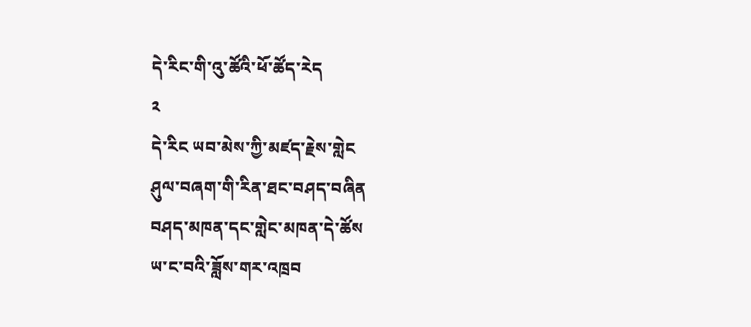དེ་རིང་གི་འུ་ཚོའི་ཕོ་ཚོད་རེད
༢
དེ་རིང ཡབ་མེས་ཀྱི་མཛད་རྗེས་གླེང
ཤུལ་བཞག་གི་རིན་ཐང་བཤད་བཞིན
བཤད་མཁན་དང་གླེང་མཁན་དེ་ཚོས
ཡ་ང་བའི་ཟློས་གར་འཁྲབ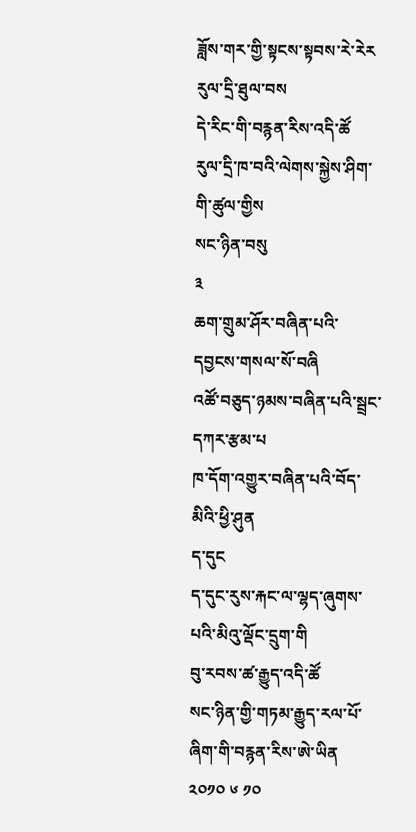ཟློས་གར་གྱི་སྟངས་སྟབས་རེ་རེར
རུལ་དྲི་ཐུལ་བས
དེ་རིང་གི་བརྙན་རིས་འདི་ཚོ
རུལ་དྲི་ཁ་བའི་ལེགས་སྐྱེས་ཤིག་གི་ཚུལ་གྱིས
སང་ཉིན་བསུ
༣
ཆག་གྲུམ་ཤོར་བཞིན་པའི་དབྱངས་གསལ་སོ་བཞི
འཚོ་བཅུད་ཉམས་བཞིན་པའི་སྦྲང་དཀར་རྩམ་པ
ཁ་དོག་འགྱུར་བཞིན་པའི་བོད་མིའི་ཕྱི་ཤུན
ད་དུང
ད་དུང་རུས་རྐང་ལ་ལྷད་ཞུགས་པའི་མིའུ་ལྡོང་དྲུག་གི
བུ་རབས་ཚ་རྒྱུད་འདི་ཚོ
སང་ཉིན་གྱི་གཏམ་རྒྱུད་རལ་པོ་ཞིག་གི་བརྙན་རིས་ཨེ་ཡིན
༢༠༡༠ ༦ ༡༠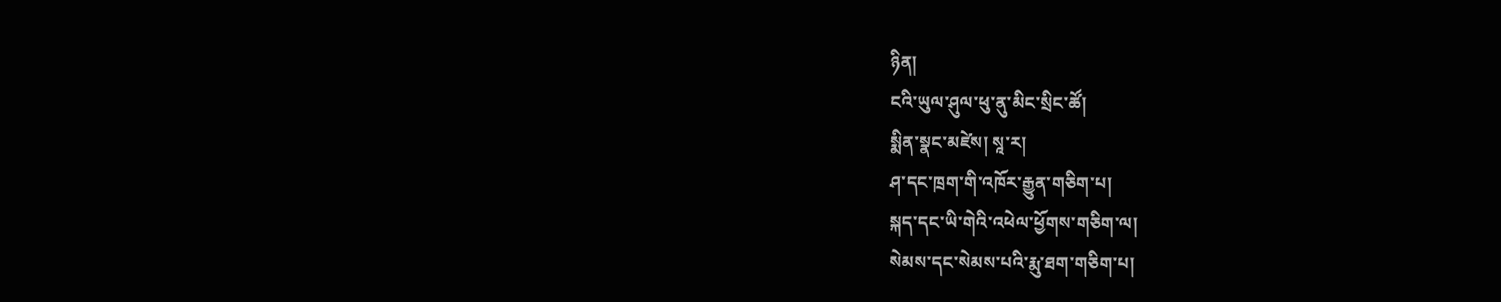ཉིན།
ངའི་ཡུལ་ཤུལ་ཕུ་ནུ་མིང་སྲིང་ཚོ།
སྨིན་སྣང་མཛེས། སཱ་ར།
ཤ་དང་ཁྲག་གི་འཁོར་རྒྱུན་གཅིག་པ།
སྐད་དང་ཡི་གེའི་འཕེལ་ཕྱོགས་གཅིག་ལ།
སེམས་དང་སེམས་པའི་རྨུ་ཐག་གཅིག་པ།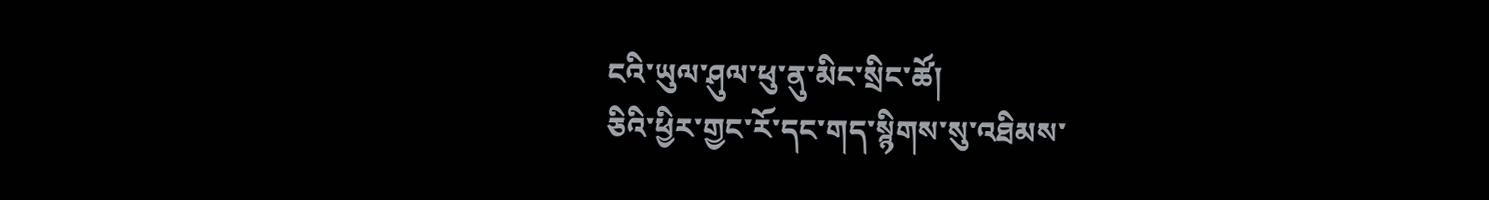ངའི་ཡུལ་ཤུལ་ཕུ་ནུ་མིང་སྲིང་ཚོ།
ཅིའི་ཕྱིར་གྱང་རོ་དང་གད་སྙིགས་སུ་འཐིམས་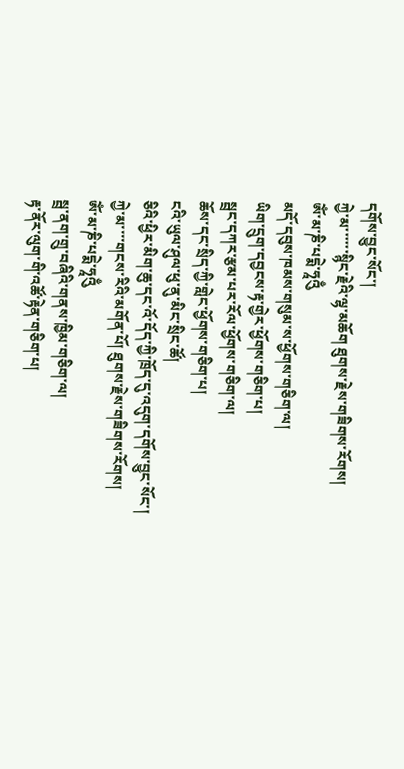དགོས་བྱུང་སོང་།
ཀྱེ་མ་་་་་་སྙིང་རྗེའི་ལྷ་མཆོག ཐུགས་རྗེས་གཟིགས་རོགས།
ཨོཾ་མ་ཎི་པདྨེ་ཧཱའུྃ
མདོ་དབུས་ཁམས་གསུམ་ས་ཕྱོགས་གཅིག་ལ།
ཡིག་དྲུག་དབྱངས་རྟ་གྱེར་ཕྱོགས་གཅིག་པ།
སྦྲང་དཀར་རྩམ་པར་རོལ་ཕྱོགས་གཅིག་ལ།
ཆོས་དང་སྲིད་ཀྱི་གླེང་ཕྱོགས་གཅིག་པ།
ངའི་ཡུལ་ཤུལ་ཕུ་ནུ་མིང་སྲིང་ཚོ།
ཅིའི་ཕྱིར་མིག་ཆུ་དང་འོ་དོད་ཀྱི་ཁྲོད་དུ་འདུག་དགོས་བྱུང་སོང་།
ཀྱེ་མ་་་་གངས་རིའི་མགོན་པོ། ཐུགས་རྗེས་གཟིགས་རོགས།
ཨོཾ་མ་ཎི་པདྨེ་ཧཱའུྃ
སྦྲ་ནག་གྲུ་བཞིའི་གནས་ཁྱིམ་གཅིག་ལ།
རྟ་ནོར་ལུག་གི་འཚོ་རྟེན་གཅིག་པ།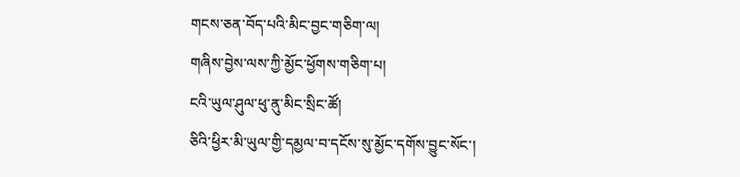གངས་ཅན་བོད་པའི་མིང་བྱང་གཅིག་ལ།
གཞིས་བྱེས་ལས་ཀྱི་མྱོང་ཕྱོགས་གཅིག་པ།
ངའི་ཡུལ་ཤུལ་ཕུ་ནུ་མིང་སྲིང་ཚོ།
ཅིའི་ཕྱིར་མི་ཡུལ་གྱི་དམྱལ་བ་དངོས་སུ་མྱོང་དགོས་བྱུང་སོང་།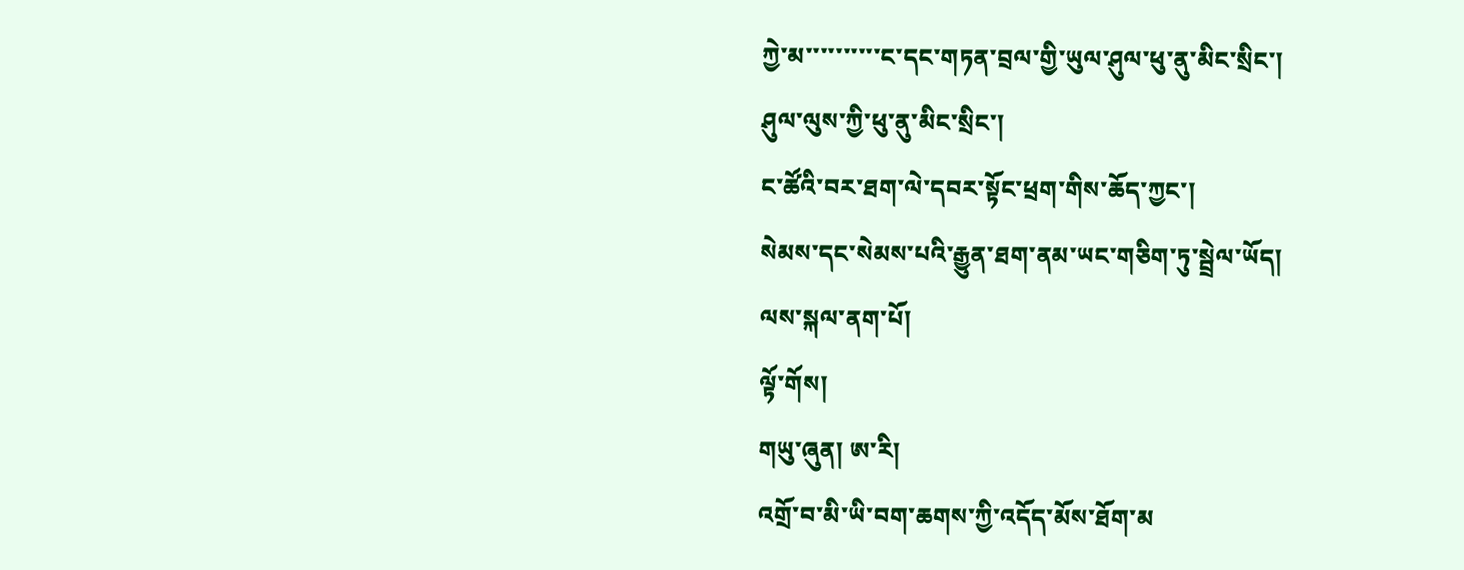ཀྱེ་མ་་་་་་་་་་ང་དང་གཏན་བྲལ་གྱི་ཡུལ་ཤུལ་ཕུ་ནུ་མིང་སྲིང་།
ཤུལ་ལུས་ཀྱི་ཕུ་ནུ་མིང་སྲིང་།
ང་ཚོའི་བར་ཐག་ལེ་དབར་སྟོང་ཕྲག་གིས་ཆོད་ཀྱང་།
སེམས་དང་སེམས་པའི་རྒྱུན་ཐག་ནམ་ཡང་གཅིག་ཏུ་སྦྲེལ་ཡོད།
ལས་སྐལ་ནག་པོ།
ལྟོ་གོས།
གཡུ་ཞུན། ཨ་རི།
འགྲོ་བ་མི་ཡི་བག་ཆགས་ཀྱི་འདོད་མོས་ཐོག་མ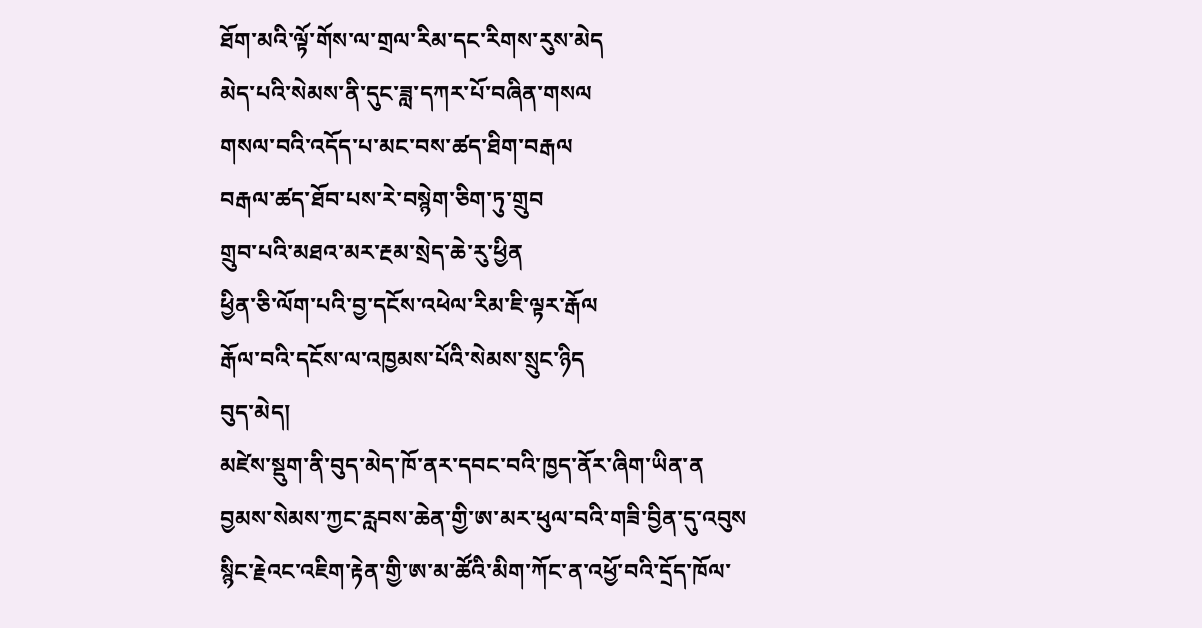ཐོག་མའི་ལྟོ་གོས་ལ་གྲལ་རིམ་དང་རིགས་རུས་མེད
མེད་པའི་སེམས་ནི་དུང་ཟླ་དཀར་པོ་བཞིན་གསལ
གསལ་བའི་འདོད་པ་མང་བས་ཚད་ཐིག་བརྒལ
བརྒལ་ཚད་ཐོབ་པས་རེ་བསྙེག་ཅིག་ཏུ་གྲུབ
གྲུབ་པའི་མཐའ་མར་རྔམ་སྲེད་ཆེ་རུ་ཕྱིན
ཕྱིན་ཅི་ལོག་པའི་བྱ་དངོས་འཕེལ་རིམ་ཇི་ལྟར་རྒོལ
རྒོལ་བའི་དངོས་ལ་འཁྱམས་པོའི་སེམས་སྲུང་ཉིད
བུད་མེད།
མཛེས་སྡུག་ནི་བུད་མེད་ཁོ་ནར་དབང་བའི་ཁྱད་ནོར་ཞིག་ཡིན་ན
བྱམས་སེམས་ཀྱང་རླབས་ཆེན་གྱི་ཨ་མར་ཕུལ་བའི་གཟི་བྱིན་དུ་འབུས
སྙིང་རྗེའང་འཇིག་རྟེན་གྱི་ཨ་མ་ཚོའི་མིག་ཀོང་ན་འཕྱོ་བའི་དྲོད་ཁོལ་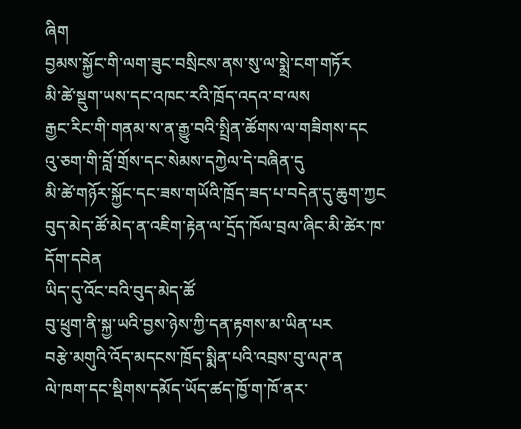ཞིག
བྱམས་སྐྱོང་གི་ལག་ཟུང་བསྲིངས་ནས་སུ་ལ་སྨྲེ་ངག་གཏོར
མི་ཚེ་སྡུག་ཡས་དང་འཁང་རའི་ཁྲོད་འདའ་བ་ལས
རྒྱང་རིང་གི་གནམ་ས་ན་རྒྱུ་བའི་སྤྲིན་ཚོགས་ལ་གཟིགས་དང
འུ་ཅག་གི་བློ་གྲོས་དང་སེམས་དཀྱེལ་དེ་བཞིན་དུ
མི་ཚེ་གཉོར་སྐྱོང་དང་ཟས་གཡོའི་ཁྲོད་ཟད་པ་བདེན་དུ་ཆུག་ཀྱང
བུད་མེད་ཚོ་མེད་ན་འཇིག་རྟེན་ལ་དྲོད་ཁོལ་བྲལ་ཞིང་མི་ཚེར་ཁ་དོག་དབེན
ཡིད་དུ་འོང་བའི་བུད་མེད་ཚོ
བུ་ཕྲུག་ནི་སྐྱ་ཡའི་བྱས་ཉེས་ཀྱི་དན་རྟགས་མ་ཡིན་པར
བརྩེ་མགུའི་འོད་མདངས་ཁྲོད་སྨིན་པའི་འབྲས་བུ་ལཊ་ན
ལེ་ཁག་དང་སྡིགས་དམོད་ཡོད་ཚད་ཁྱོ་ག་ཁོ་ནར་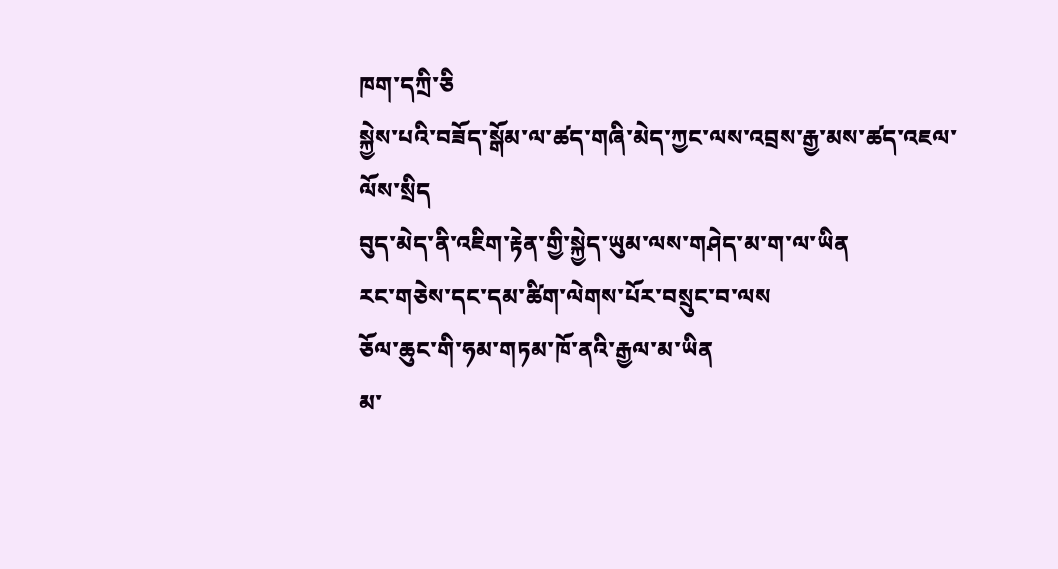ཁག་དཀྲི་ཅི
སྐྱེས་པའི་བཟོད་སྒོམ་ལ་ཚད་གཞི་མེད་ཀྱང་ལས་འབྲས་རྒྱ་མས་ཚད་འཇལ་ལོས་སྲིད
བུད་མེད་ནི་འཇིག་རྟེན་གྱི་སྐྱེད་ཡུམ་ལས་གཤེད་མ་ག་ལ་ཡིན
རང་གཅེས་དང་དམ་ཚིག་ལེགས་པོར་བསྲུང་བ་ལས
ཅོལ་ཆུང་གི་ཧམ་གཏམ་ཁོ་ནའི་རྒྱལ་མ་ཡིན
མ་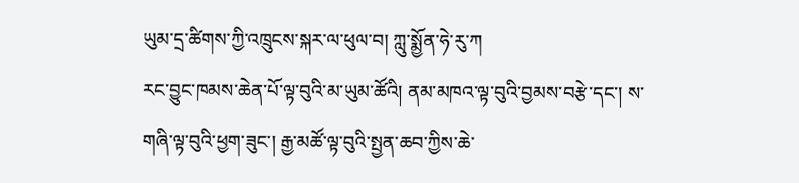ཡུམ་དྲ་ཚིགས་ཀྱི་འཁྲུངས་སྐར་ལ་ཕུལ་བ། ཀླུ་སྨྱོན་ཧེ་རུ་ཀ
རང་བྱུང་ཁམས་ཆེན་པོ་ལྟ་བུའི་མ་ཡུམ་ཚོའི། ནམ་མཁའ་ལྟ་བུའི་བྱམས་བརྩེ་དང་། ས་གཞི་ལྟ་བུའི་ཕྱག་ཟུང་། རྒྱ་མཚོ་ལྟ་བུའི་སྤྱན་ཆབ་ཀྱིས་ཆེ་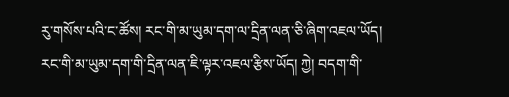རུ་གསོས་པའི་ང་ཚོས། རང་གི་མ་ཡུམ་དག་ལ་དྲིན་ལན་ཅི་ཞིག་འཇལ་ཡོད། རང་གི་མ་ཡུམ་དག་གི་དྲིན་ལན་ཇི་ལྟར་འཇལ་རྩིས་ཡོད། ཀྱེ། བདག་གི་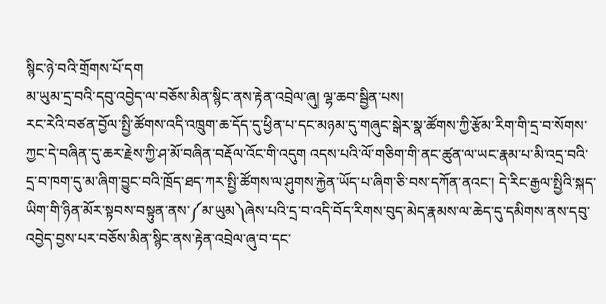སྙིང་ཉེ་བའི་གྲོགས་པོ་དག
མ་ཡུམ་དྲ་བའི་དབུ་འབྱེད་ལ་བཅོས་མིན་སྙིང་ནས་རྟེན་འབྲེལ་ཞུ། ལྷ་ཆབ་སྦྱིན་པས།
རང་རེའི་བཙན་བྱོལ་སྤྱི་ཚོགས་འདི་འཁྲུག་ཆ་དོད་དུ་ཕྱིན་པ་དང་མཉམ་དུ་གཞུང་སྒེར་སྣ་ཚོགས་ཀྱི་རྩོམ་རིག་གི་དྲ་བ་སོགས་ཀྱང་དེ་བཞིན་དུ་ཆར་རྗེས་ཀྱི་ཤ་མོ་བཞིན་བརྡོལ་འོང་གི་འདུག འདས་པའི་ལོ་གཅིག་གི་ནང་ཚུན་ལ་ཡང་རྣམ་པ་མི་འདྲ་བའི་དྲ་བ་ཁག་དུ་མ་ཞིག་བྱུང་བའི་ཁྲོད་ཐད་ཀར་སྤྱི་ཚོགས་ལ་ཤུགས་རྐྱེན་ཡོད་པ་ཞིག་ཅི་བས་དཀོན་ནའང་། དེ་རིང་རྒྱལ་སྤྱིའི་སྐད་ཡིག་གི་ཉིན་མོར་སྟབས་བསྟུན་ནས་༼མ་ཡུམ༽ཞེས་པའི་དྲ་བ་འདི་བོད་རིགས་བུད་མེད་རྣམས་ལ་ཆེད་དུ་དམིགས་ནས་དབུ་འབྱེད་བྱས་པར་བཅོས་མིན་སྙིང་ནས་རྟེན་འབྲེལ་ཞུ་བ་དང་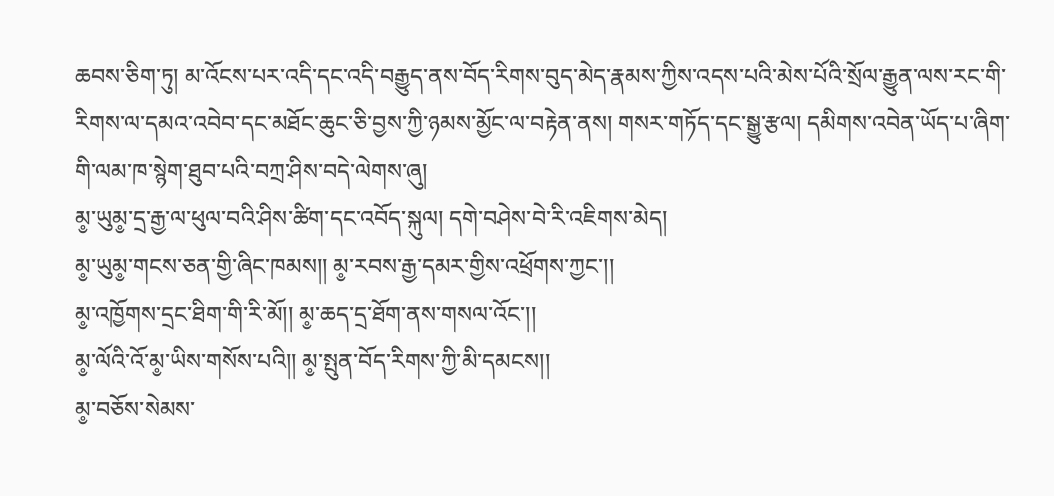ཆབས་ཅིག་ཏུ། མ་འོངས་པར་འདི་དང་འདི་བརྒྱུད་ནས་བོད་རིགས་བུད་མེད་རྣམས་ཀྱིས་འདས་པའི་མེས་པོའི་སྲོལ་རྒྱུན་ལས་རང་གི་རིགས་ལ་དམའ་འབེབ་དང་མཐོང་ཆུང་ཅི་བྱས་ཀྱི་ཉམས་མྱོང་ལ་བརྟེན་ནས། གསར་གཏོད་དང་སྒྱུ་རྩལ། དམིགས་འབེན་ཡོད་པ་ཞིག་གི་ལམ་ཁ་སྙེག་ཐུབ་པའི་བཀྲ་ཤིས་བདེ་ལེགས་ཞུ།
མ༵་ཡུམ༵་དྲ་རྒྱ་ལ་ཕུལ་བའི་ཤིས་ཚིག་དང་འབོད་སྐུལ། དགེ་བཤེས་བེ་རི་འཇིགས་མེད།
མ༵་ཡུམ༵་གངས་ཅན་གྱི་ཞིང་ཁམས།། མ༵་རབས་རྒྱ་དམར་གྱིས་འཕྲོགས་ཀྱང་།།
མ༵་འཁྱོགས་དྲང་ཐིག་གི་རི་མོ།། མ༵་ཆད་དྲ་ཐོག་ནས་གསལ་འོང་།།
མ༵་ལོའི་འོ་མ༵་ཡིས་གསོས་པའི།། མ༵་སྤུན་བོད་རིགས་ཀྱི་མི་དམངས།།
མ༵་བཅོས་སེམས་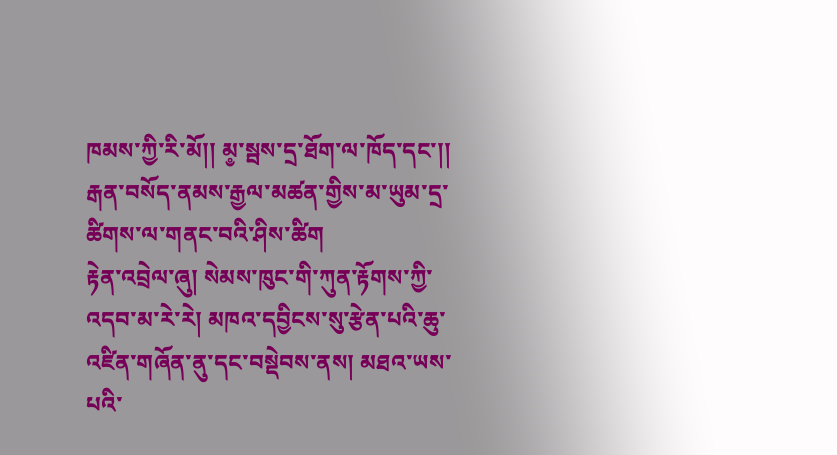ཁམས་ཀྱི་རི་མོ།། མ༵་སྦས་དྲ་ཐོག་ལ་ཁོད་དང་།།
རྒན་བསོད་ནམས་རྒྱལ་མཚན་གྱིས་མ་ཡུམ་དྲ་ཚིགས་ལ་གནང་བའི་ཤིས་ཚིག
རྟེན་འབྲེལ་ཞུ། སེམས་ཁུང་གི་ཀུན་རྟོགས་ཀྱི་འདབ་མ་རེ་རེ། མཁའ་དབྱིངས་སུ་རྩེན་པའི་ཆུ་འཛིན་གཞོན་ནུ་དང་བསྡེབས་ནས། མཐའ་ཡས་པའི་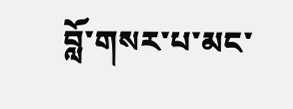བློ་གསར་པ་མང་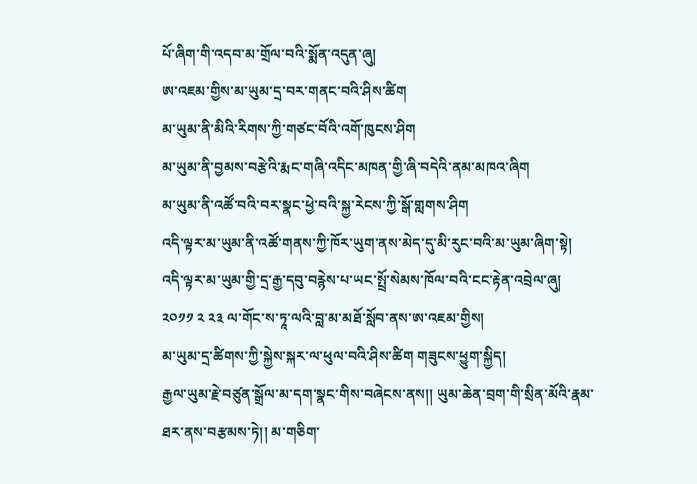པོ་ཞིག་གི་འདབ་མ་གྲོལ་བའི་སྨོན་འདུན་ཞུ།
ཨ་འཇམ་གྱིས་མ་ཡུམ་དྲ་བར་གནང་བའི་ཤིས་ཚིག
མ་ཡུམ་ནི་མིའི་རིགས་ཀྱི་གཙང་བོའི་འགོ་ཁུངས་ཤིག
མ་ཡུམ་ནི་བྱམས་བརྩེའི་རྨང་གཞི་འདིང་མཁན་གྱི་ཞི་བདེའི་ནམ་མཁའ་ཞིག
མ་ཡུམ་ནི་འཚོ་བའི་བར་སྣང་ཕྱེ་བའི་སྐྱ་རེངས་ཀྱི་སྒོ་གླགས་ཤིག
འདི་ལྟར་མ་ཡུམ་ནི་འཚོ་གནས་ཀྱི་ཁོར་ཡུག་ནས་མེད་དུ་མི་རུང་བའི་མ་ཡུམ་ཞིག་སྟེ།
འདི་ལྟར་མ་ཡུམ་གྱི་དྲ་རྒྱ་དབུ་བརྙེས་པ་ཡང་སྤྲོ་སེམས་ཁོལ་བའི་ངང་རྟེན་འབྲེལ་ཞུ།
༢༠༡༡ ༢ ༢༣ ལ་གོང་ས་ཏཱ་ལའི་བླ་མ་མཐོ་སློབ་ནས་ཨ་འཇམ་གྱིས།
མ་ཡུམ་དྲ་ཚིགས་ཀྱི་སྐྱེས་སྐར་ལ་ཕུལ་བའི་ཤིས་ཚིག གཟུངས་ཕྱུག་སྐྱིད།
རྒྱལ་ཡུམ་རྗེ་བཙུན་སྒྲོལ་མ་དག་སྣང་གིས་བཞེངས་ནས།། ཡུམ་ཆེན་བྲག་གི་སྲིན་མོའི་རྣམ་ཐར་ནས་བརྩམས་ཏེ།། མ་གཅིག་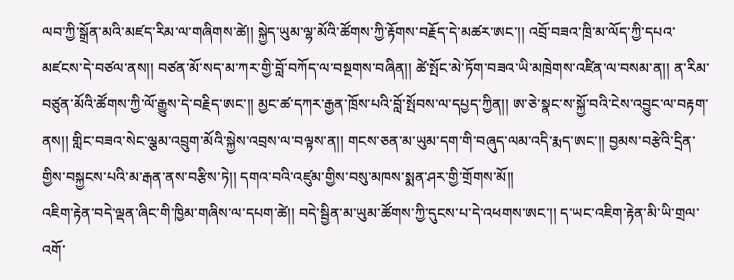ལབ་ཀྱི་སྒྲོན་མའི་མཛད་རིམ་ལ་གཞིགས་ཚེ།། སྐྱེད་ཡུམ་ལྷ་མོའི་ཚོགས་ཀྱི་རྟོགས་བརྗོད་དེ་མཚར་ཨང་།། འབྲོ་བཟའ་ཁྲི་མ་ལོད་ཀྱི་དཔའ་མཛངས་དེ་བཙལ་ནས།། བཙན་མོ་སད་མ་ཀར་གྱི་བློ་བཀོད་ལ་བསྔགས་བཞིན།། ཚེ་སྤོང་མེ་ཏོག་བཟའ་ཡི་མཁྲེགས་འཛིན་ལ་བསམ་ན།། ན་རིམ་བཙུན་མོའི་ཚོགས་ཀྱི་ལོ་རྒྱུས་དེ་བརྗིད་ཨང་།། མྱང་ཚ་དཀར་རྒྱན་ཁྲོས་པའི་བློ་སྤོབས་ལ་དཔྱད་ཀྱིན།། ཨ་ཅེ་སྣང་ས་སྐྱོ་བའི་ངེས་འབྱུང་ལ་བརྟག་ནས།། གླིང་བཟའ་སེང་ལྕམ་འབྲུག་མོའི་སྐྱེས་འབྲས་ལ་བལྟས་ན།། གངས་ཅན་མ་ཡུམ་དག་གི་བཞུད་ལམ་འདི་རྨད་ཨང་།། བྱམས་བརྩེའི་དྲིན་གྱིས་བསྐྱངས་པའི་མ་རྒན་ནས་བརྩིས་ཏེ།། དགའ་བའི་འཛུམ་གྱིས་བསུ་མཁས་སྨན་ཤར་གྱི་གྲོགས་མོ།།
འཇིག་རྟེན་བདེ་ལྡན་ཞིང་གི་ཁྱིམ་གཞིས་ལ་དཔག་ཚེ།། བདེ་སྦྱིན་མ་ཡུམ་ཚོགས་ཀྱི་དུངས་པ་དེ་འཕགས་ཨང་།། ད་ཡང་འཇིག་རྟེན་མི་ཡི་གྲལ་འགོ་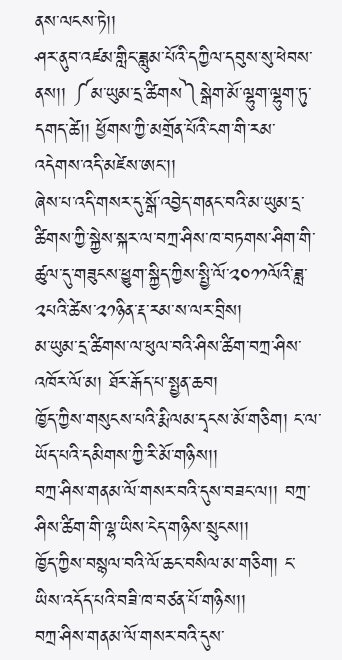ནས་ལངས་ཏེ།།
ཤར་ནུབ་འཛམ་གླིང་ཟླུམ་པོའི་དཀྱིལ་དབུས་སུ་ཕེབས་ནས།། ༼མ་ཡུམ་དྲ་ཚིགས༽སྒེག་མོ་ལྷུག་ལྷུག་ཏུ་དགད་ཚེ།། ཕྱོགས་ཀྱི་མགྲོན་པོའི་ངག་གི་རམ་འདེགས་འདི་མཛེས་ཨང་།།
ཞེས་པ་འདི་གསར་དུ་སྒོ་འབྱེད་གནང་བའི་མ་ཡུམ་དྲ་ཚིགས་ཀྱི་སྐྱེས་སྐར་ལ་བཀྲ་ཤིས་ཁ་བཏགས་ཤིག་གི་ཚུལ་དུ་གཟུངས་ཕྱུག་སྐྱིད་ཀྱིས་སྤྱི་ལོ་༢༠༡༡ལོའི་ཟླ་༢པའི་ཚེས་༢༡ཉིན་རྡ་རམ་ས་ལར་བྲིས།
མ་ཡུམ་དྲ་ཚིགས་ལ་ཕུལ་བའི་ཤིས་ཚིག་བཀྲ་ཤིས་འཁོར་ལོ་མ། ཐོར་རྒོད་པ་སྤྱན་ཆབ།
ཁྱོད་ཀྱིས་གསུངས་པའི་རྨི་ལམ་དྭངས་མོ་གཅིག། ང་ལ་ཡོད་པའི་དམིགས་ཀྱི་རི་མོ་གཉིས།།
བཀྲ་ཤིས་གནམ་ལོ་གསར་བའི་དུས་བཟང་ལ།། བཀྲ་ཤིས་ཚིག་གི་ལྷ་ཡིས་ངེད་གཉིས་སྲུངས།།
ཁྱོད་ཀྱིས་བསྙལ་བའི་ལོ་ཆང་བསིལ་མ་གཅིག། ང་ཡིས་འདོད་པའི་བཟི་ཁ་བཙན་པོ་གཉིས།།
བཀྲ་ཤིས་གནམ་ལོ་གསར་བའི་དུས་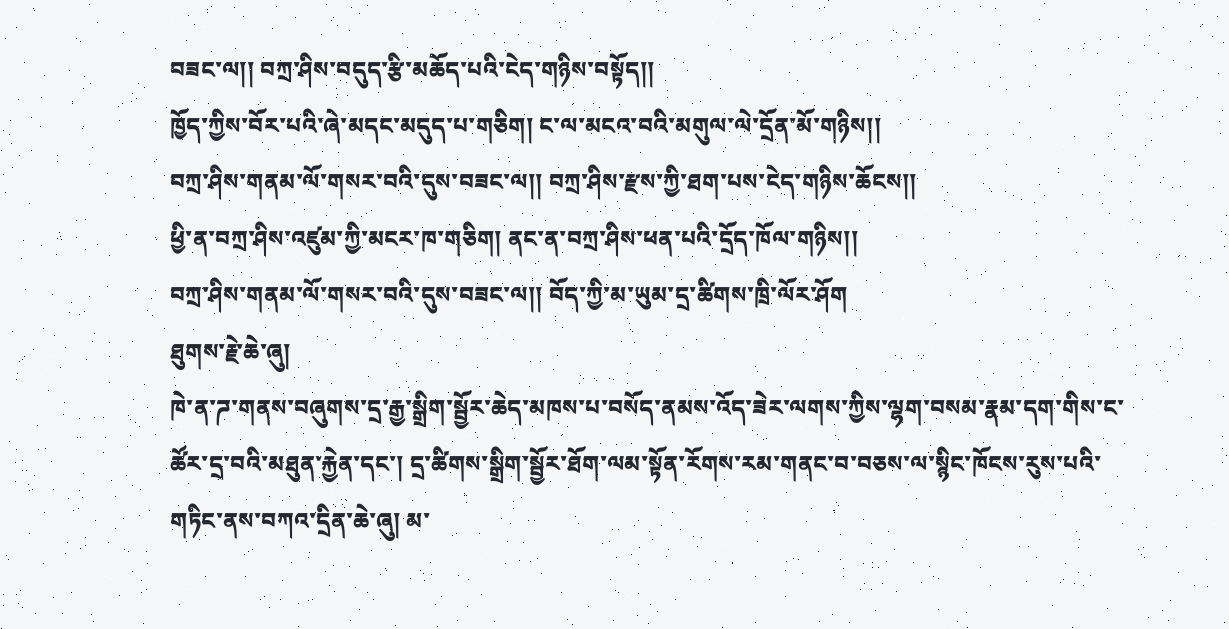བཟང་ལ།། བཀྲ་ཤིས་བདུད་རྩི་མཆོད་པའི་ངེད་གཉིས་བསྟོད།།
ཁྱོད་ཀྱིས་བོར་པའི་ཞེ་མདང་མདུད་པ་གཅིག། ང་ལ་མངའ་བའི་མགུལ་ལེ་དྲོན་མོ་གཉིས།།
བཀྲ་ཤིས་གནམ་ལོ་གསར་བའི་དུས་བཟང་ལ།། བཀྲ་ཤིས་རྫས་ཀྱི་ཐག་པས་ངེད་གཉིས་ཆོངས།།
ཕྱི་ན་བཀྲ་ཤིས་འཛུམ་ཀྱི་མངར་ཁ་གཅིག། ནང་ན་བཀྲ་ཤིས་ཕན་པའི་དྲོད་ཁོལ་གཉིས།།
བཀྲ་ཤིས་གནམ་ལོ་གསར་བའི་དུས་བཟང་ལ།། བོད་ཀྱི་མ་ཡུམ་དྲ་ཚིགས་ཁྲི་ལོར་ཤོག
ཐུགས་རྗེ་ཆེ་ཞུ།
ཁེ་ན་ཌ་གནས་བཞུགས་དྲ་རྒྱ་སྒྲིག་སྦྱོར་ཆེད་མཁས་པ་བསོད་ནམས་འོད་ཟེར་ལགས་ཀྱིས་ལྷག་བསམ་རྣམ་དག་གིས་ང་ཚོར་དྲ་བའི་མཐུན་རྐྱེན་དང་། དྲ་ཚིགས་སྒྲིག་སྦྱོར་ཐོག་ལམ་སྟོན་རོགས་རམ་གནང་བ་བཅས་ལ་སྙིང་ཁོངས་རུས་པའི་གཏིང་ནས་བཀའ་དྲིན་ཆེ་ཞུ། མ་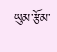ཡུམ་རྩོམ་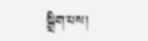སྒྲིག་པས།